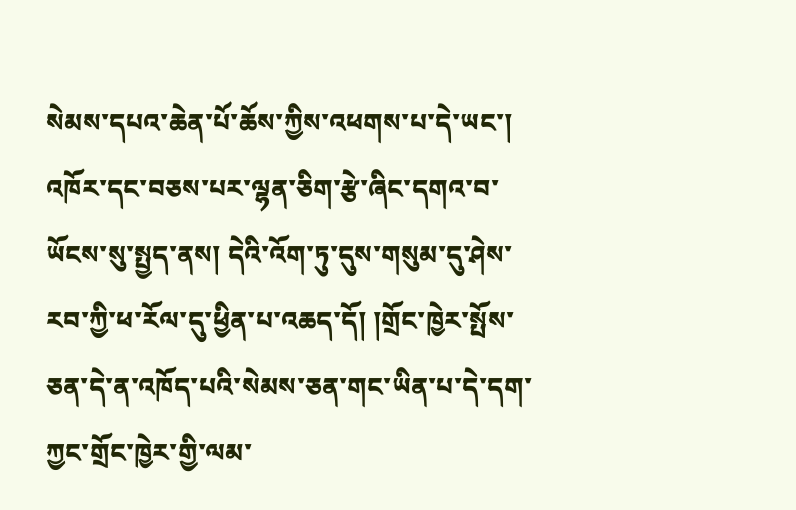སེམས་དཔའ་ཆེན་པོ་ཆོས་ཀྱིས་འཕགས་པ་དེ་ཡང་། འཁོར་དང་བཅས་པར་ལྷན་ཅིག་རྩེ་ཞིང་དགའ་བ་ཡོངས་སུ་སྤྱད་ནས། དེའི་འོག་ཏུ་དུས་གསུམ་དུ་ཤེས་རབ་ཀྱི་ཕ་རོལ་དུ་ཕྱིན་པ་འཆད་དོ། །གྲོང་ཁྱེར་སྤོས་ཅན་དེ་ན་འཁོད་པའི་སེམས་ཅན་གང་ཡིན་པ་དེ་དག་ཀྱང་གྲོང་ཁྱེར་གྱི་ལམ་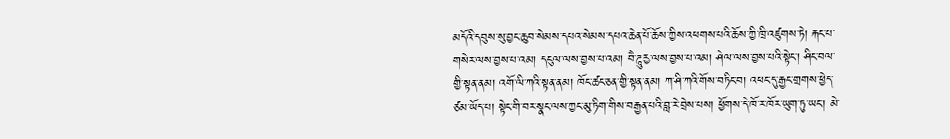མདོའི་དབུས་སུ་བྱང་ཆུབ་སེམས་དཔའ་སེམས་དཔའ་ཆེན་པོ་ཆོས་ཀྱིས་འཕགས་པའི་ཆོས་ཀྱི་ཁྲི་འཛུགས་ཏེ། རྐང་པ་གསེར་ལས་བྱས་པ་འམ། དངུལ་ལས་བྱས་པ་འམ། བཻ་ཌཱུརྱ་ལས་བྱས་པ་འམ། ཤེལ་ལས་བྱས་པའི་སྟེང་། ཤིང་བལ་གྱི་སྟན་ནམ། འགོ་ལི་ཀའི་སྟན་ནམ། ཁོང་ཚང་ཅན་གྱི་སྟན་ནམ། ཀ་ཤི་ཀའི་གོས་བཏིང་བ། འཕང་དུ་རྒྱང་གྲགས་ཕྱེད་ཙམ་ཡོད་པ། སྟེང་གི་བར་སྣང་ལས་ཀྱང་མུ་ཏིག་གིས་བརྒྱན་པའི་བླ་རེ་བྲེས་པས། ཕྱོགས་དེ་ཁོ་ར་ཁོར་ཡུག་ཏུ་ཡང་། མེ་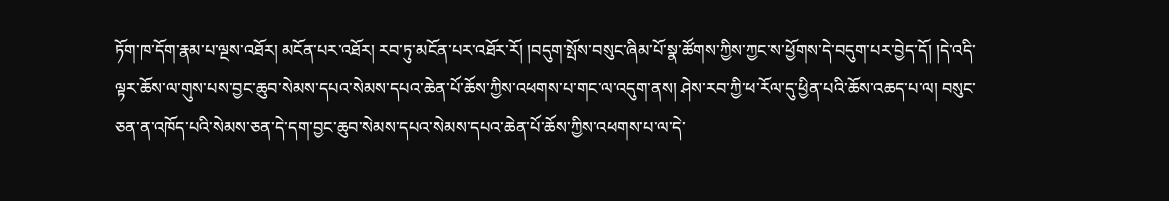ཏོག་ཁ་དོག་རྣམ་པ་ལྔས་འཐོར། མངོན་པར་འཐོར། རབ་ཏུ་མངོན་པར་འཐོར་རོ། །བདུག་སྤོས་བསུང་ཞིམ་པོ་སྣ་ཚོགས་ཀྱིས་ཀྱང་ས་ཕྱོགས་དེ་བདུག་པར་བྱེད་དོ། །དེ་འདི་ལྟར་ཆོས་ལ་གུས་པས་བྱང་ཆུབ་སེམས་དཔའ་སེམས་དཔའ་ཆེན་པོ་ཆོས་ཀྱིས་འཕགས་པ་གང་ལ་འདུག་ནས། ཤེས་རབ་ཀྱི་ཕ་རོལ་དུ་ཕྱིན་པའི་ཆོས་འཆད་པ་ལ། བསུང་ཅན་ན་འཁོད་པའི་སེམས་ཅན་དེ་དག་བྱང་ཆུབ་སེམས་དཔའ་སེམས་དཔའ་ཆེན་པོ་ཆོས་ཀྱིས་འཕགས་པ་ལ་དེ་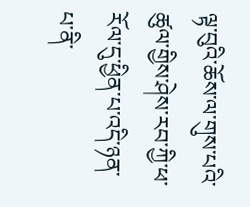ལྟ་བུའི་ཆོས་ལ་གུས་པའི་ཚུལ་གྱིས་ཤེས་རབ་ཀྱི་ཕ་རོལ་དུ་ཕྱིན་པ་འདི་ཉན་པ་ནི་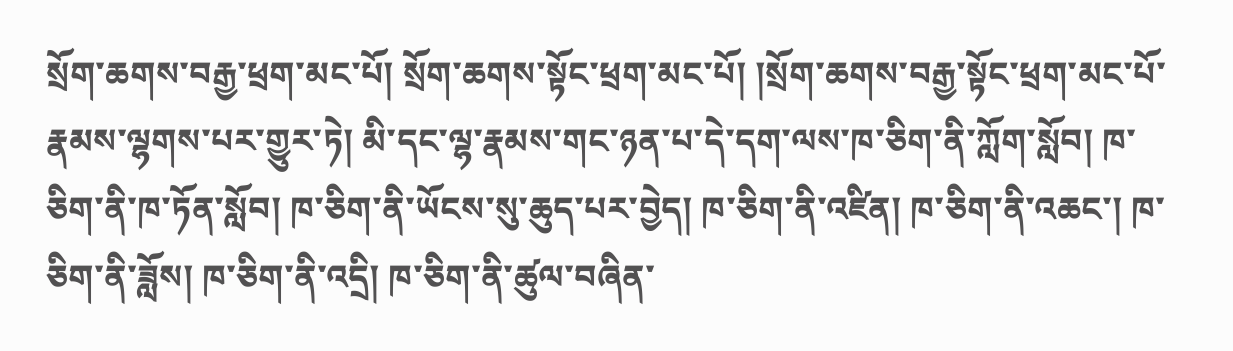སྲོག་ཆགས་བརྒྱ་ཕྲག་མང་པོ། སྲོག་ཆགས་སྟོང་ཕྲག་མང་པོ། །སྲོག་ཆགས་བརྒྱ་སྟོང་ཕྲག་མང་པོ་རྣམས་ལྷགས་པར་གྱུར་ཏེ། མི་དང་ལྷ་རྣམས་གང་ཉན་པ་དེ་དག་ལས་ཁ་ཅིག་ནི་ཀློག་སློབ། ཁ་ཅིག་ནི་ཁ་ཏོན་སློབ། ཁ་ཅིག་ནི་ཡོངས་སུ་ཆུད་པར་བྱེད། ཁ་ཅིག་ནི་འཛིན། ཁ་ཅིག་ནི་འཆང་། ཁ་ཅིག་ནི་ཟློས། ཁ་ཅིག་ནི་འདྲི། ཁ་ཅིག་ནི་ཚུལ་བཞིན་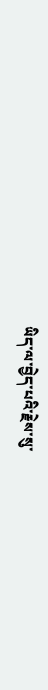ཡིད་ལ་བྱེད་པའི་རྗེས་སུ་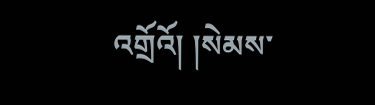འགྲོའོ། །སེམས་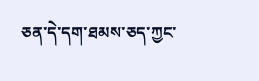ཅན་དེ་དག་ཐམས་ཅད་ཀྱང་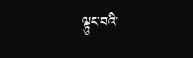ལྟུང་བའི་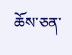ཆོས་ཅན་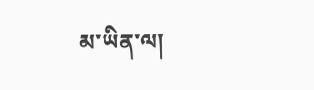མ་ཡིན་ལ།